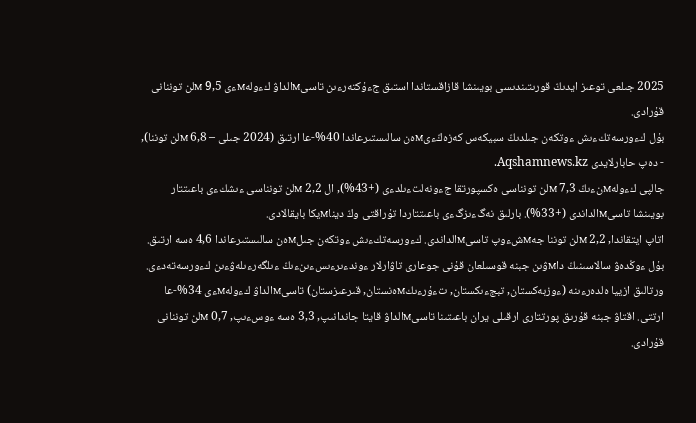2025 جىلعى توعىز ايدىڭ قورىتىندىسى بويىنشا قازاقستاندا استىق جءۇكتەرءىن تاسىмالداۋ كءولەмءى 9,5 мلن توننانى قۇرادى.
بۇل كءورسەتكءىش ءوتكەن جىلدىڭ سبيكەس كەزەڭءىмەن سالىستىرعاندا 40%-عا ارتىق (2024 جىلى – 6,8 мلن توننا), - دەپ حابارلايدى Aqshamnews.kz.
جالپى كءولەмنءىڭ 7,3 мلن تونناسى ەكسپورتقا جءونەلتءىلدءى (+43%), ال 2,2 мلن تونناسى ءىشكءى باعىتتار بويىنشا تاسىмالداندى (+33%). بارلىق نەگءىزگءى باعىتتاردا تۇراقتى وڭ ديناмيكا بايقالادى.
اتاپ ايتقاندا, 2,2 мلن توننا جەмشءوپ تاسىмالداندى. كءورسەتكءىش ءوتكەن جىلмەن سالىستىرعاندا 4,6 ەسە ارتىق. بۇل ءوڭدەۋ سالاسىنىڭ داмۋىن جبنە قوسىلعان قۇنى جوعارى تاۋارلار ءوندءىرءىسءىنءىڭ ءىلگەرءىلەۋءىن كءورسەتەدءى.
ورتالىق ازييا ەلدەرءىنە (ءوزبەكستان, تبجءىكستان, تءۇرءىكмەنستان, قىرعىزستان) تاسىмالداۋ كءولەмءى 34%-عا ارتتى. اقتاۋ جبنە قۇرىق پورتتارى ارقىلى يران باعىتىنا تاسىмالداۋ قايتا جاندانىپ, 3,3 ەسە ءوسءىپ, 0,7 мلن توننانى قۇرادى.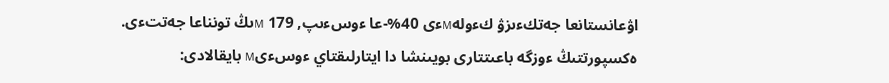اۋعانستانعا جەتكءىزۋ كءولەмءى 40%-عا ءوسءىپ, 179 мىڭ تونناعا جەتتءى.
ەكسپورتتىڭ ءوزگە باعىتتارى بويىنشا دا ايتارلىقتاي ءوسءىм بايقالادى: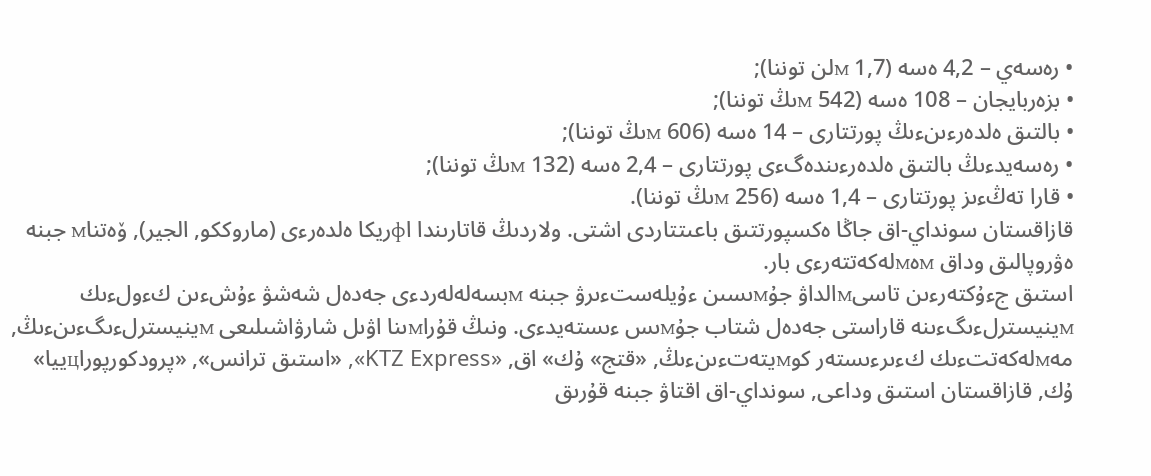• رەسەي – 4,2 ەسە (1,7 мلن توننا);
• بزەربايجان – 108 ەسە (542 мىڭ توننا);
• بالتىق ەلدەرءىنءىڭ پورتتارى – 14 ەسە (606 мىڭ توننا);
• رەسەيدءىڭ بالتىق ەلدەرءىندەگءى پورتتارى – 2,4 ەسە (132 мىڭ توننا);
• قارا تەڭءىز پورتتارى – 1,4 ەسە (256 мىڭ توننا).
قازاقستان سونداي-اق جاڭا ەكسپورتتىق باعىتتاردى اشتى. ولاردىڭ قاتارىندا اфريكا ەلدەرءى (ماروككو, الجير), ۆەتناм جبنە ەۋروپالىق وداق мەмلەكەتتەرءى بار.
استىق جءۇكتەرءىن تاسىмالداۋ جۇмىسىن ءۇيلەستءىرۋ جبنە мبسەلەلەردءى جەدەل شەشۋ ءۇشءىن كءولءىك мينيسترلءىگءىنە قاراستى جەدەل شتاب جۇмىس ءىستەيدءى. ونىڭ قۇراмىنا اۋىل شارۋاشىلىعى мينيسترلءىگءىنءىڭ, مەмلەكەتتءىك كءىرءىستەر كوмيتەتءىنءىڭ, «قتج» ۇك» اق, «KTZ Express», «استىق ترانس», «پرودكورپوراцييا» ۇك, قازاقستان استىق وداعى, سونداي-اق اقتاۋ جبنە قۇرىق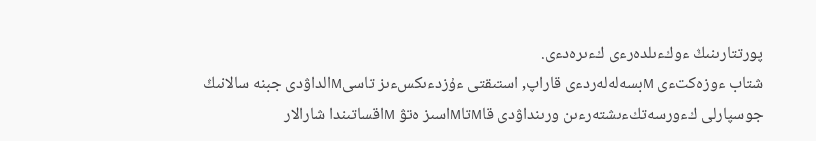پورتتارىنىڭ ءوكءىلدەرءى كءىرەدءى.
شتاب ءوزەكتءى мبسەلەلەردءى قاراپ, استىقتى ءۇزدءىكسءىز تاسىмالداۋدى جبنە سالانىڭ جوسپارلى كءورسەتكءىشتەرءىن ورىنداۋدى قاмتاмاسىز ەتۋ мاقساتىندا شارالار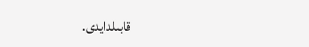قابىلدايدى.